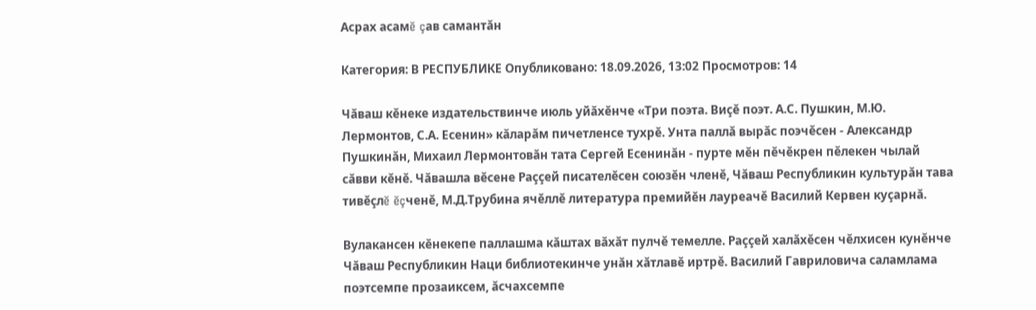Асрах асамĕ çав самантăн

Категория: В РЕСПУБЛИКЕ Опубликовано: 18.09.2026, 13:02 Просмотров: 14

Чăваш кĕнеке издательствинче июль уйăхĕнче «Три поэта. Виçĕ поэт. А.С. Пушкин, М.Ю. Лермонтов, С.А. Есенин» кăларăм пичетленсе тухрĕ. Унта паллă вырăс поэчĕсен - Александр Пушкинăн, Михаил Лермонтовăн тата Сергей Есенинăн - пурте мĕн пĕчĕкрен пĕлекен чылай сăвви кĕнĕ. Чăвашла вĕсене Раççей писателĕсен союзĕн членĕ, Чăваш Республикин культурăн тава тивĕçлĕ ĕçченĕ, М.Д.Трубина ячĕллĕ литература премийĕн лауреачĕ Василий Кервен куçарнă.

Вулакансен кĕнекепе паллашма кăштах вăхăт пулчĕ темелле. Раççей халăхĕсен чĕлхисен кунĕнче Чăваш Республикин Наци библиотекинче унăн хăтлавĕ иртрĕ. Василий Гавриловича саламлама поэтсемпе прозаиксем, ăсчахсемпе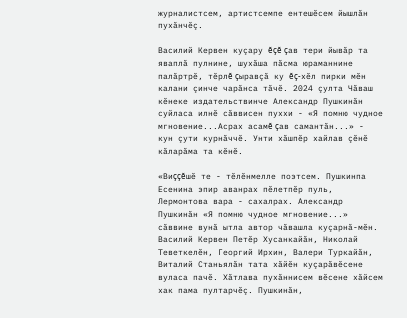журналистсем, артистсемпе ентешĕсем йышлăн пухăнчĕç.

Василий Кервен куçару ĕçĕ çав тери йывăр та яваплă пулнине, шухăша пăсма юраманнине палăртрĕ, тĕрлĕ çыравçă ку ĕç-хĕл пирки мĕн калани çинче чарăнса тăчĕ. 2024 çулта Чăваш кĕнеке издательствинче Александр Пушкинăн суйласа илнĕ сăввисен пуххи - «Я помню чудное мгновение...Асрах асамĕ çав самантăн...» - кун çути курнăччĕ. Унти хăшпĕр хайлав çĕнĕ кăларăма та кĕнĕ.

«Виççĕшĕ те - тĕлĕнмелле поэтсем. Пушкинпа Есенина эпир аванрах пĕлетпĕр пуль, Лермонтова вара - сахалрах. Александр Пушкинăн «Я помню чудное мгновение...» сăввине вунă ытла автор чăвашла куçарнă-мĕн. Василий Кервен Петĕр Хусанкайăн, Николай Теветкелĕн, Георгий Ирхин, Валери Туркайăн, Виталий Станьялăн тата хăйĕн куçарăвĕсене вуласа пачĕ. Хăтлава пухăннисем вĕсене хăйсем хак пама пултарчĕç. Пушкинăн,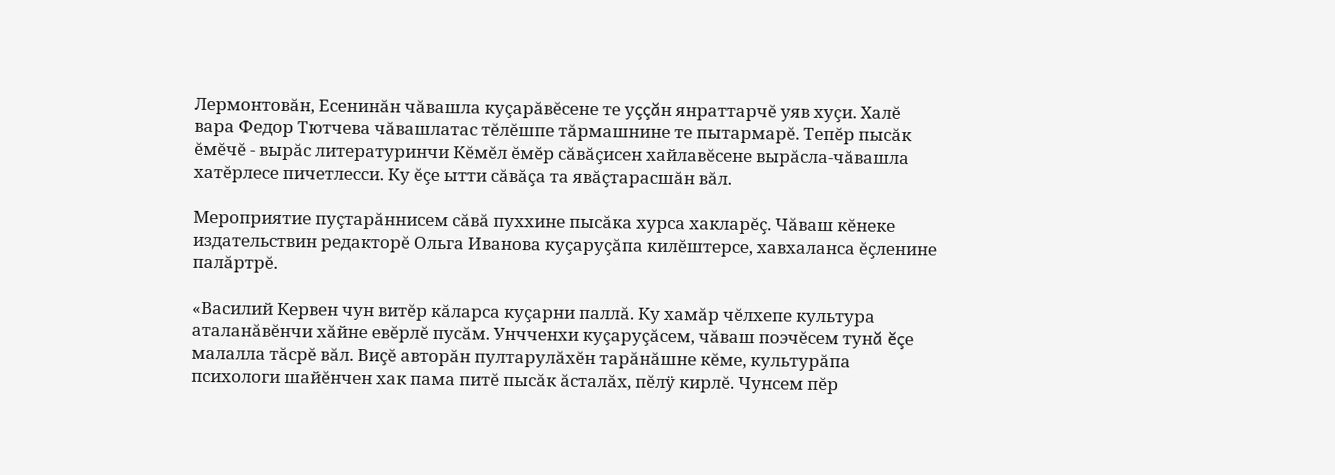Лермонтовăн, Есенинăн чăвашла куçарăвĕсене те уççăн янраттарчĕ уяв хуçи. Халĕ вара Федор Тютчева чăвашлатас тĕлĕшпе тăрмашнине те пытармарĕ. Тепĕр пысăк ĕмĕчĕ - вырăс литературинчи Кĕмĕл ĕмĕр сăвăçисен хайлавĕсене вырăсла-чăвашла хатĕрлесе пичетлесси. Ку ĕçе ытти сăвăçа та явăçтарасшăн вăл.

Мероприятие пуçтарăннисем сăвă пуххине пысăка хурса хакларĕç. Чăваш кĕнеке издательствин редакторĕ Ольга Иванова куçаруçăпа килĕштерсе, хавхаланса ĕçленине палăртрĕ.

«Василий Кервен чун витĕр кăларса куçарни паллă. Ку хамăр чĕлхепе культура аталанăвĕнчи хăйне евĕрлĕ пусăм. Унчченхи куçаруçăсем, чăваш поэчĕсем тунă ĕçе малалла тăсрĕ вăл. Виçĕ авторăн пултарулăхĕн тарăнăшне кĕме, культурăпа психологи шайĕнчен хак пама питĕ пысăк ăсталăх, пĕлÿ кирлĕ. Чунсем пĕр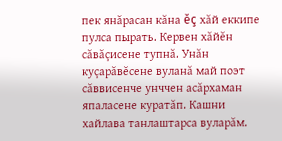пек янăрасан кăна ĕç хăй еккипе пулса пырать. Кервен хăйĕн сăвăçисене тупнă. Унăн куçарăвĕсене вуланă май поэт сăввисенче унччен асăрхаман япаласене куратăп. Кашни хайлава танлаштарса вуларăм.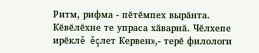Ритм, рифма - пĕтĕмпех вырăнта. Кĕвĕлĕхне те упраса хăварнă. Чĕлхепе ирĕклĕ ĕçлет Кервен»,- терĕ филологи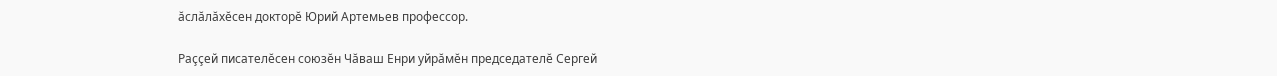ăслăлăхĕсен докторĕ Юрий Артемьев профессор.

Раççей писателĕсен союзĕн Чăваш Енри уйрăмĕн председателĕ Сергей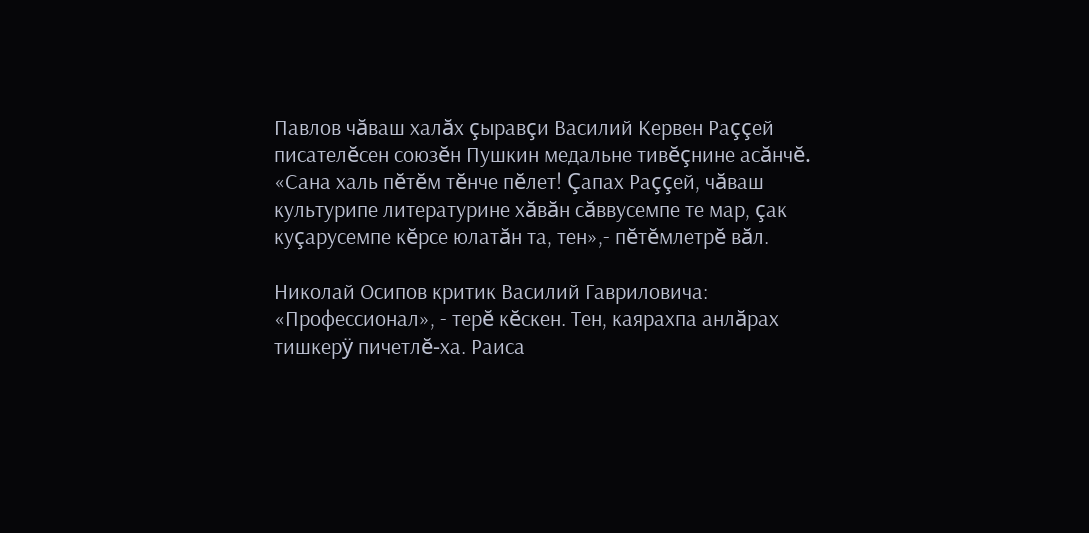Павлов чăваш халăх çыравçи Василий Кервен Раççей писателĕсен союзĕн Пушкин медальне тивĕçнине асăнчĕ. «Сана халь пĕтĕм тĕнче пĕлет! Çапах Раççей, чăваш культурипе литературине хăвăн сăввусемпе те мар, çак куçарусемпе кĕрсе юлатăн та, тен»,- пĕтĕмлетрĕ вăл.

Николай Осипов критик Василий Гавриловича: «Профессионал», - терĕ кĕскен. Тен, каярахпа анлăрах тишкерÿ пичетлĕ-ха. Раиса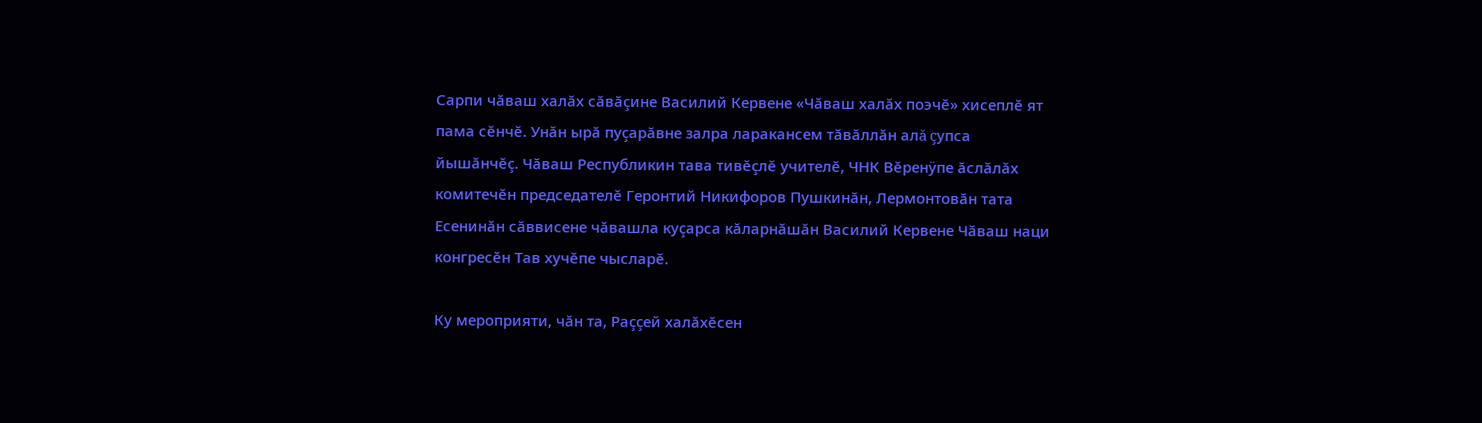Сарпи чăваш халăх сăвăçине Василий Кервене «Чăваш халăх поэчĕ» хисеплĕ ят пама сĕнчĕ. Унăн ырă пуçарăвне залра ларакансем тăвăллăн алă çупса йышăнчĕç. Чăваш Республикин тава тивĕçлĕ учителĕ, ЧНК Вĕренÿпе ăслăлăх комитечĕн председателĕ Геронтий Никифоров Пушкинăн, Лермонтовăн тата Есенинăн сăввисене чăвашла куçарса кăларнăшăн Василий Кервене Чăваш наци конгресĕн Тав хучĕпе чысларĕ.

Ку мероприяти, чăн та, Раççей халăхĕсен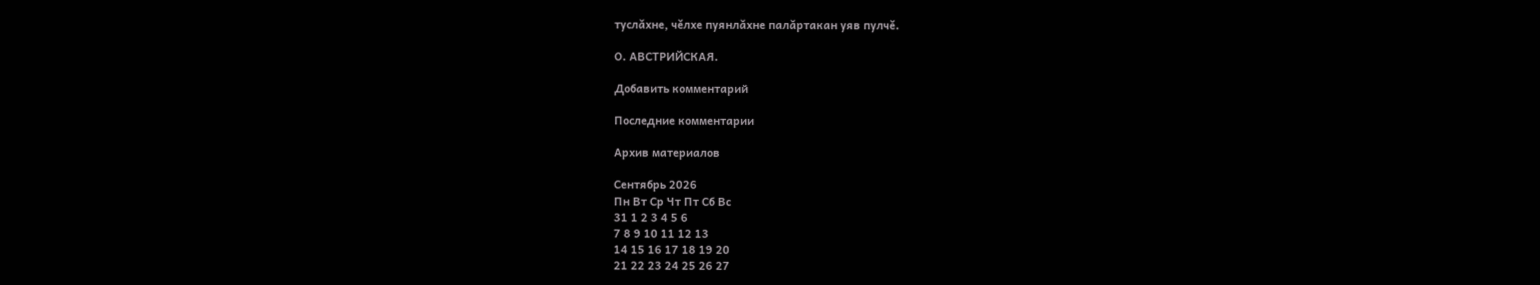туслăхне, чĕлхе пуянлăхне палăртакан уяв пулчĕ.

О. АВСТРИЙСКАЯ.

Добавить комментарий

Последние комментарии

Архив материалов

Сентябрь 2026
Пн Вт Ср Чт Пт Сб Вс
31 1 2 3 4 5 6
7 8 9 10 11 12 13
14 15 16 17 18 19 20
21 22 23 24 25 26 27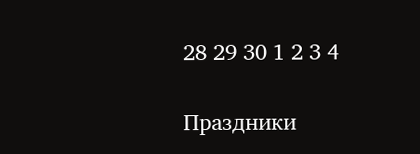28 29 30 1 2 3 4

Праздники